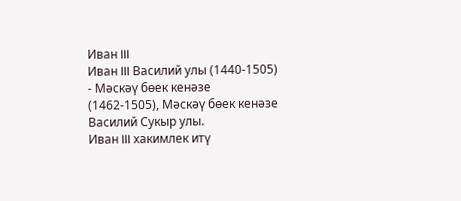Иван III
Иван III Василий улы (1440-1505) - Мәскәү бөек кенәзе (1462-1505), Мәскәү бөек кенәзе Василий Сукыр улы.
Иван III хакимлек итү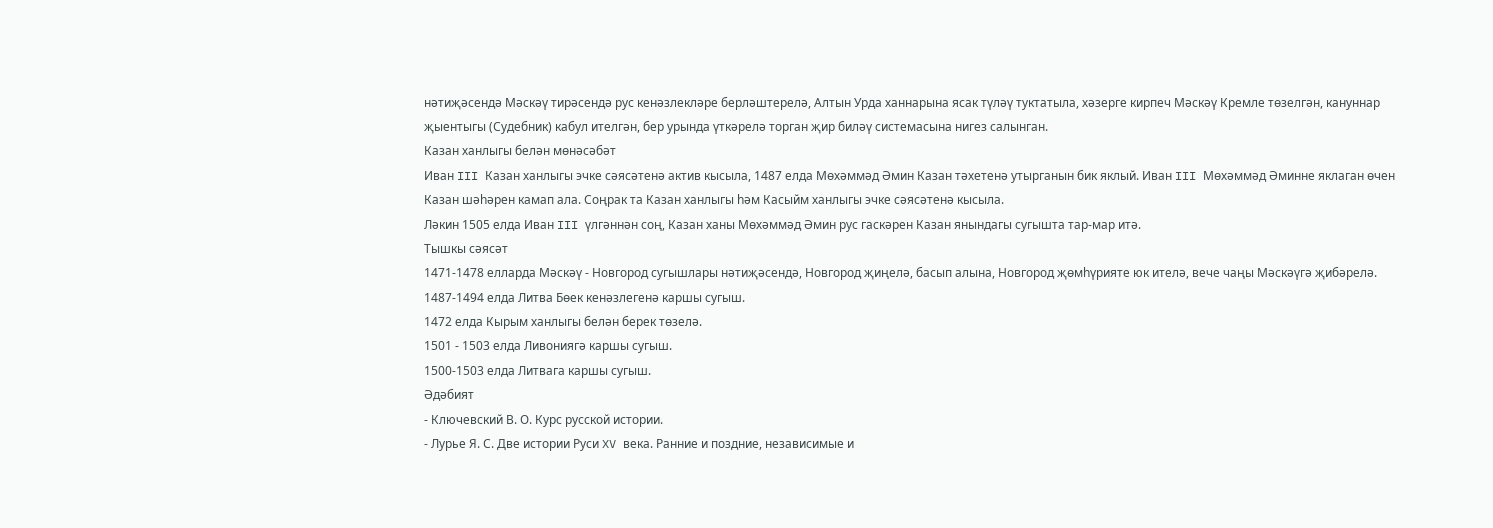нәтиҗәсендә Мәскәү тирәсендә рус кенәзлекләре берләштерелә, Алтын Урда ханнарына ясак түләү туктатыла, хәзерге кирпеч Мәскәү Кремле төзелгән, кануннар җыентыгы (Судебник) кабул ителгән, бер урында үткәрелә торган җир биләү системасына нигез салынган.
Казан ханлыгы белән мөнәсәбәт
Иван III Казан ханлыгы эчке сәясәтенә актив кысыла, 1487 елда Мөхәммәд Әмин Казан тәхетенә утырганын бик яклый. Иван III Мөхәммәд Әминне яклаган өчен Казан шәһәрен камап ала. Соңрак та Казан ханлыгы һәм Касыйм ханлыгы эчке сәясәтенә кысыла.
Ләкин 1505 елда Иван III үлгәннән соң, Казан ханы Мөхәммәд Әмин рус гаскәрен Казан янындагы сугышта тар-мар итә.
Тышкы сәясәт
1471-1478 елларда Мәскәү - Новгород сугышлары нәтиҗәсендә, Новгород җиңелә, басып алына, Новгород җөмһүрияте юк ителә, вече чаңы Мәскәүгә җибәрелә.
1487-1494 елда Литва Бөек кенәзлегенә каршы сугыш.
1472 елда Кырым ханлыгы белән берек төзелә.
1501 - 1503 елда Ливониягә каршы сугыш.
1500-1503 елда Литвага каршы сугыш.
Әдәбият
- Ключевский В. О. Курс русской истории.
- Лурье Я. С. Две истории Руси XV века. Ранние и поздние, независимые и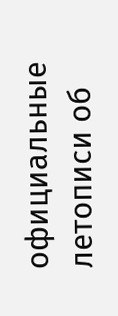официальные летописи об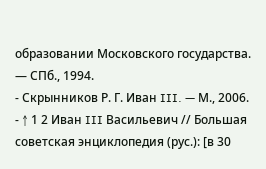образовании Московского государства. — СПб., 1994.
- Скрынников Р. Г. Иван III. — М., 2006.
- ↑ 1 2 Иван III Васильевич // Большая советская энциклопедия (рус.): [в 30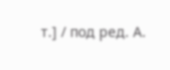т.] / под ред. А.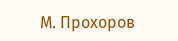М. Прохоров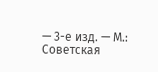— 3-е изд. — М.: Советская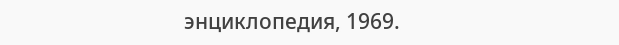энциклопедия, 1969.